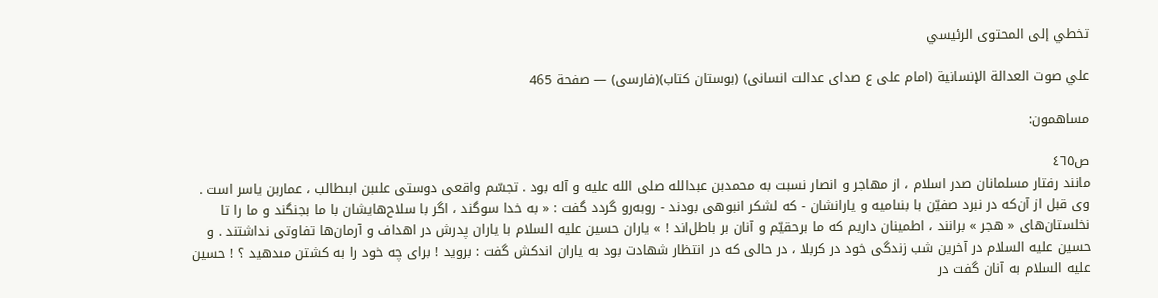تخطي إلى المحتوى الرئيسي

علي صوت العدالة الإنسانية (امام على ع صداى عدالت انسانى) (بوستان كتاب)(فارسى) — صفحة 465

مساهمون:

ص٤٦٥
مانند رفتار مسلمانان صدر اسلام ، از مهاجر و انصار نسبت به محمدبن عبدالله صلى الله عليه و آله بود . تجسّم واقعى دوستى علىبن ابىطالب ، عماربن ياسر است . وى قبل از آن‌كه در نبرد صفيّن با بنىاميه و يارانشان - كه لشكر انبوهى بودند - روبه‌رو گردد گفت : « به خدا سوگند ، اگر با سلاح‌هايشان با ما بجنگند و ما را تا نخلستان‌هاى « هجر » برانند ، اطمينان داريم كه ما برحقيّم و آنان بر باطل‌اند ! » ياران حسين عليه السلام با ياران پدرش در اهداف و آرمان‌ها تفاوتى نداشتند . و حسين عليه السلام در آخرين شب زندگى خود در كربلا ، در حالى كه در انتظار شهادت بود به ياران اندكش گفت : برويد ! براى چه خود را به كشتن مىدهيد ؟ ! حسين عليه السلام به آنان گفت در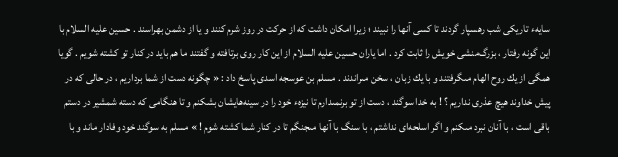سايهء تاريكى شب رهسپار گردند تا كسى آنها را نبيند ؛ زيرا امكان داشت كه از حركت در روز شرم كنند و يا از دشمن بهراسند . حسين عليه السلام با اين گونه رفتار ، بزرگ‌منشى خويش را ثابت كرد . اما ياران حسين عليه السلام از اين كار روى برتافته و گفتند ما هم بايد در كنار تو كشته شويم . گويا همگى از يك روح الهام مىگرفتند و با يك زبان ، سخن مىراندند . مسلم بن عوسجه اسدى پاسخ داد : « چگونه دست از شما برداريم ، در حالى كه در پيش خداوند هيچ عذرى نداريم ؟ ! به خدا سوگند ، دست از تو برنمىدارم تا نيزهء خود را در سينه‌هايشان بشكنم و تا هنگامى كه دسته شمشير در دستم باقى است ، با آنان نبرد مىكنم و اگر اسلحه‌اى نداشتم ، با سنگ با آنها مىجنگم تا در كنار شما كشته شوم ! » مسلم به سوگند خود وفادار ماند و با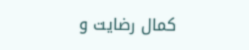كمال رضايت و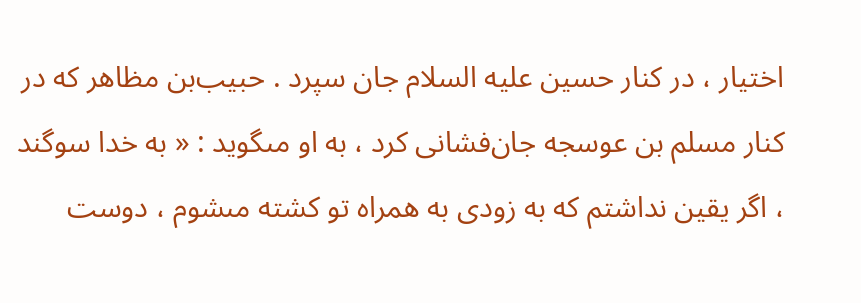اختيار ، در كنار حسين عليه السلام جان سپرد . حبيب‌بن مظاهر كه در كنار مسلم بن عوسجه جان‌فشانى كرد ، به او مىگويد : « به خدا سوگند ، اگر يقين نداشتم كه به زودى به همراه تو كشته مىشوم ، دوست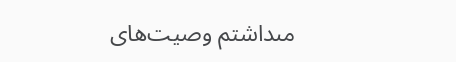مىداشتم وصيت‌هاى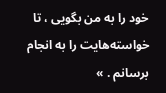خود را به من بگويى ، تا خواسته‌هايت را به انجام برسانم . »